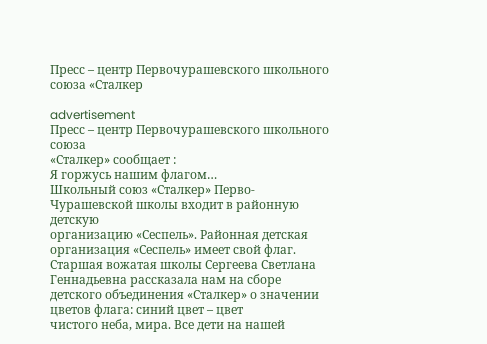Пресс – центр Первочурашевского школьного союза «Сталкер

advertisement
Пресс – центр Первочурашевского школьного союза
«Сталкер» сообщает :
Я горжусь нашим флагом…
Школьный союз «Сталкер» Перво-Чурашевской школы входит в районную детскую
организацию «Сеспель». Районная детская организация «Сеспель» имеет свой флаг.
Старшая вожатая школы Сергеева Светлана Геннадьевна рассказала нам на сборе
детского объединения «Сталкер» о значении цветов флага: синий цвет – цвет
чистого неба, мира. Все дети на нашей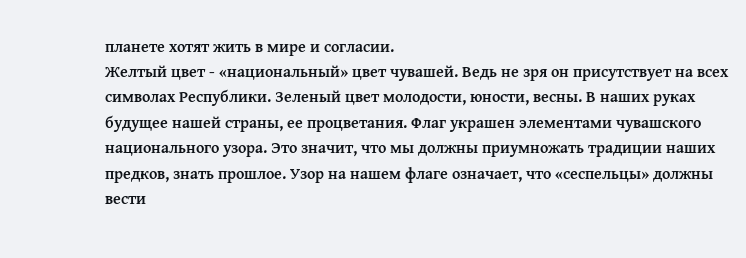планете хотят жить в мире и согласии.
Желтый цвет - «национальный» цвет чувашей. Ведь не зря он присутствует на всех
символах Республики. Зеленый цвет молодости, юности, весны. В наших руках
будущее нашей страны, ее процветания. Флаг украшен элементами чувашского
национального узора. Это значит, что мы должны приумножать традиции наших
предков, знать прошлое. Узор на нашем флаге означает, что «сеспельцы» должны
вести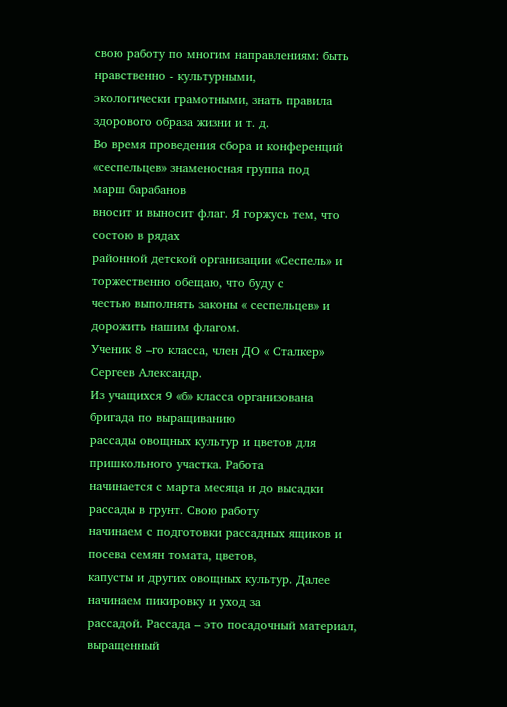свою работу по многим направлениям: быть нравственно - культурными,
экологически грамотными, знать правила здорового образа жизни и т. д.
Во время проведения сбора и конференций «сеспельцев» знаменосная группа под
марш барабанов
вносит и выносит флаг. Я горжусь тем, что состою в рядах
районной детской организации «Сеспель» и торжественно обещаю, что буду с
честью выполнять законы « сеспельцев» и дорожить нашим флагом.
Ученик 8 –го класса, член ДО « Сталкер»
Сергеев Александр.
Из учащихся 9 «б» класса организована бригада по выращиванию
рассады овощных культур и цветов для пришкольного участка. Работа
начинается с марта месяца и до высадки рассады в грунт. Свою работу
начинаем с подготовки рассадных ящиков и посева семян томата, цветов,
капусты и других овощных культур. Далее начинаем пикировку и уход за
рассадой. Рассада – это посадочный материал, выращенный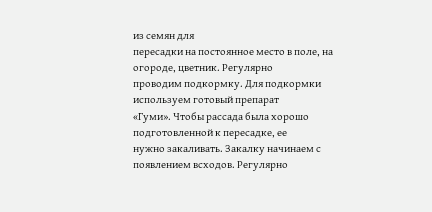из семян для
пересадки на постоянное место в поле, на огороде, цветник. Регулярно
проводим подкормку. Для подкормки используем готовый препарат
«Гуми». Чтобы рассада была хорошо подготовленной к пересадке, ее
нужно закаливать. Закалку начинаем с появлением всходов. Регулярно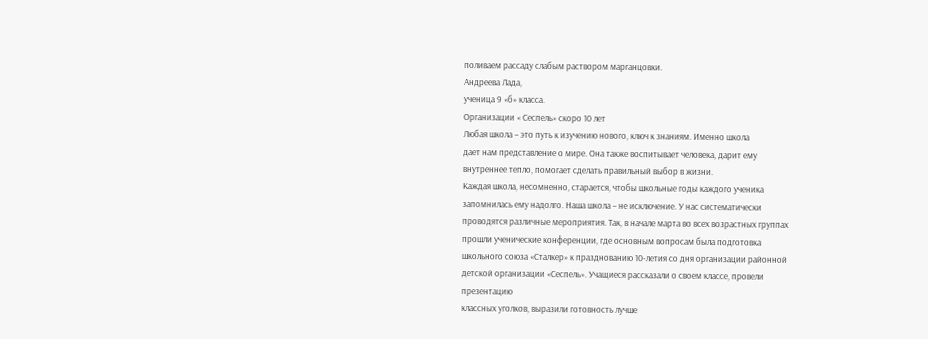поливаем рассаду слабым раствором марганцовки.
Андреева Лада,
ученица 9 «б» класса.
Организации « Сеспель» скоро 10 лет
Любая школа – это путь к изучению нового, ключ к знаниям. Именно школа
дает нам представление о мире. Она также воспитывает человека, дарит ему
внутреннее тепло, помогает сделать правильный выбор в жизни.
Каждая школа, несомненно, старается, чтобы школьные годы каждого ученика
запомнилась ему надолго. Наша школа – не исключение. У нас систематически
проводятся различные мероприятия. Так, в начале марта во всех возрастных группах
прошли ученические конференции, где основным вопросам была подготовка
школьного союза «Сталкер» к празднованию 10-летия со дня организации районной
детской организации «Сеспель». Учащиеся рассказали о своем классе, провели
презентацию
классных уголков, выразили готовность лучше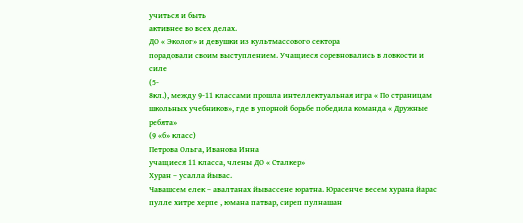учиться и быть
активнее во всех делах.
ДО « Эколог» и девушки из культмассового сектора
порадовали своим выступлением. Учащиеся соревновались в ловкости и силе
(5-
8кл.), между 9-11 классами прошла интеллектуальная игра « По страницам
школьных учебников», где в упорной борьбе победила команда « Дружные ребята»
(9 «б» класс)
Петрова Ольга, Иванова Инна
учащиеся 11 класса, члены ДО « Сталкер»
Хуран – усалла йывас.
Чавашсем елек – авалтанах йывассене юратна. Юрасенче весем хурана йарас
пулле хитре херпе , юмана патвар, сиреп пулнашан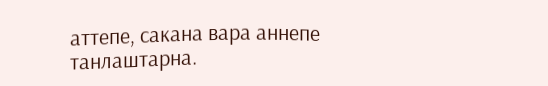аттепе, сакана вара аннепе
танлаштарна.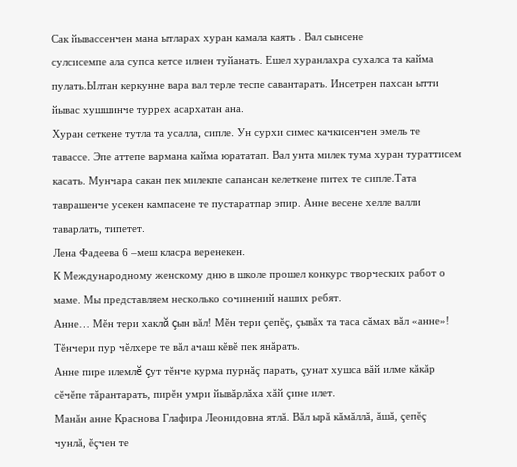Сак йывассенчен мана ытларах хуран камала каять . Вал сынсене
сулсисемпе ала супса кетсе илнен туйанать. Ешел хуранлахра сухалса та кайма
пулать.Ылтан керкунне вара вал терле теспе савантарать. Инсетрен пахсан ытти
йывас хушшинче туррех асархатан ана.
Хуран сеткене тутла та усалла, сипле. Ун сурхи симес качкисенчен эмель те
тавассе. Эпе аттепе вармана кайма юрататап. Вал унта милек тума хуран тураттисем
касать. Мунчара сакан пек милекпе сапансан келеткене питех те сипле.Тата
таврашенче усекен кампасене те пустаратпар эпир. Анне весене хелле валли
таварлать, типетет.
Лена Фадеева 6 –меш класра веренекен.
К Международному женскому дню в школе прошел конкурс творческих работ о
маме. Мы представляем несколько сочинений наших ребят.
Анне… Мĕн тери хаклă çын вăл! Мĕн тери çепĕç, çывăх та таса сăмах вăл «анне»!
Тĕнчери пур чĕлхере те вăл ачаш кĕвĕ пек янăрать.
Анне пире илемлĕ çут тĕнче курма пурнăç парать, çунат хушса вăй илме кăкăр
сĕчĕпе тăрантарать, пирĕн умри йывăрлăха хăй çине илет.
Манăн анне Краснова Глафира Леонидовна ятлă. Вăл ырă кăмăллă, ăшă, çепĕç
чунлă, ĕçчен те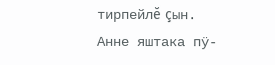тирпейлĕ çын. Анне яштака пÿ-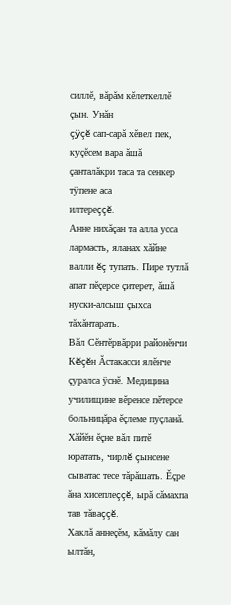силлĕ, вăрăм кĕлеткеллĕ çын. Унăн
çÿçĕ сап-сарă хĕвел пек, куçĕсем вара ăшă çанталăкри таса та сенкер тÿпене аса
илтереççĕ.
Анне нихăçан та алла усса лармасть, яланах хăйне валли ĕç тупать. Пире тутлă
апат пĕçерсе çитерет, ăшă нуски-алсыш çыхса тăхăнтарать.
Вăл Сĕнтĕрвăрри районĕнчи Кĕçĕн Ăстакасси ялĕнче çуралса ÿснĕ. Медицина
училищине вĕренсе пĕтерсе больницăра ĕçлеме пуçланă. Хăйĕн ĕçне вăл питĕ
юратать, чирлĕ çынсене сыватас тесе тăрăшать. Ěçре ăна хисеплеççĕ, ырă сăмахпа
тав тăваççĕ.
Хаклă аннеçĕм, кăмăлу сан ылтăн,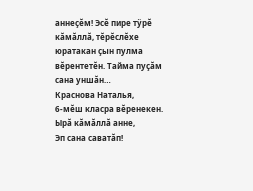аннеçĕм! Эсĕ пире тÿрĕ кăмăллă, тĕрĕслĕхе
юратакан çын пулма вĕрентетĕн. Тайма пуçăм сана уншăн…
Краснова Наталья,
6-мĕш класра вĕренекен.
Ырă кăмăллă анне,
Эп сана саватăп!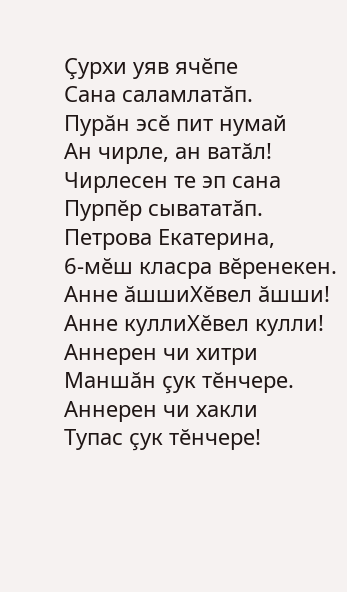Çурхи уяв ячĕпе
Сана саламлатăп.
Пурăн эсĕ пит нумай
Ан чирле, ан ватăл!
Чирлесен те эп сана
Пурпĕр сывататăп.
Петрова Екатерина,
6-мĕш класра вĕренекен.
Анне ăшшиХĕвел ăшши!
Анне куллиХĕвел кулли!
Аннерен чи хитри
Маншăн çук тĕнчере.
Аннерен чи хакли
Тупас çук тĕнчере!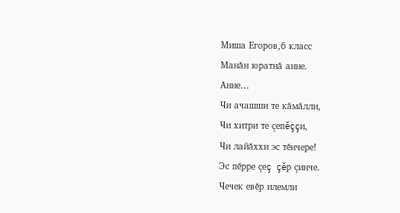Миша Егоров,6 класс
Манăн юратнă анне.
Анне…
Чи ачашши те кăмăлли,
Чи хитри те çепĕççи,
Чи лайăххи эс тĕнчере!
Эс пĕрре çеç çĕр çинче.
Чечек евĕр илемли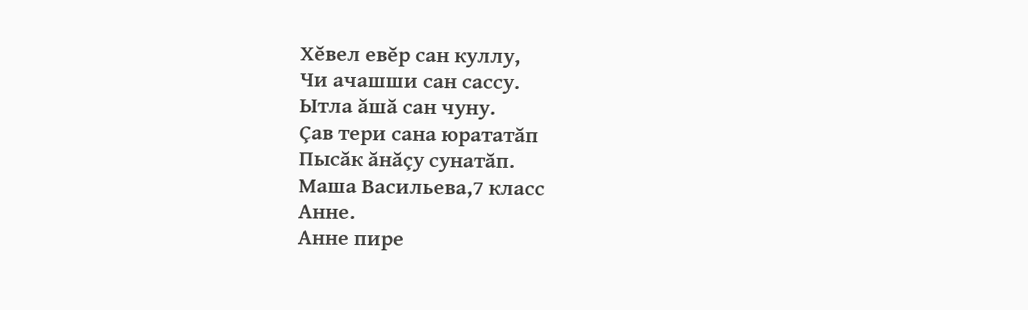Хĕвел евĕр сан куллу,
Чи ачашши сан сассу.
Ытла ăшă сан чуну.
Çав тери сана юрататăп
Пысăк ăнăçу сунатăп.
Маша Васильева,7 класс
Анне.
Анне пире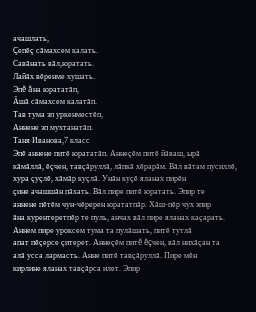ачашлать,
Çепĕç сăмахсем калать.
Савăнать вăл,юратать.
Лайăх вĕренме хушать.
Эпĕ ăна юрататăп,
Ăшă сăмахсем калатăп.
Тав тума эп уркенместĕп,
Аннене эп мухтанатăп.
Таня Иванова,7 класс
Эпĕ аннене питĕ юрататăп. Аннеçĕм питĕ йăваш, ырă
кăмăллă, ĕçчен, тавçăруллă, лăпкă хĕрарăм. Вăл вăтам пусиллĕ, хура çуçлĕ, хăмăр куçлă. Унăн куçĕ яланах пирĕн
çине ачашшăн пăхать. Вăл пире питĕ юратать. Эпир те
аннене пĕтĕм чун-чĕререн юрататпăр. Хăш-пĕр чух эпир
ăна курентеретпĕр те пуль, анчах вăл пире яланах каçарать.
Аннем пире уроксем тума та пулăшать, питĕ тутлă
апат пĕçерсе çитерет. Аннеçĕм питĕ ĕçчен, вăл нихăçан та
алă усса лармасть. Анне питĕ тавçăруллă. Пире мĕн
кирлине яланах тавçăрса илет. Эпир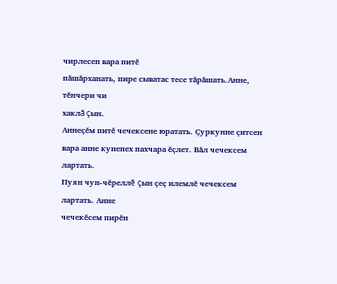чирлесен вара питĕ
пăшăрханать, пире сыватас тесе тăрăшать.Анне, тĕнчери чи
хаклă çын.
Аннеçĕм питĕ чечексене юратать. Çуркунне çитсен
вара анне кунепех пахчара ĕçлет. Вăл чечексем лартать.
Пуян чун-чĕреллĕ çын çеç илемлĕ чечексем лартать. Анне
чечекĕсем пирĕн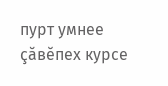пурт умнее çăвĕпех курсе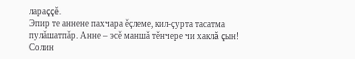лараççĕ.
Эпир те аннене пахчара ĕçлеме, кил-çурта тасатма
пулăшатпăр. Анне – эсĕ маншă тĕнчере чи хаклă çын!
Солин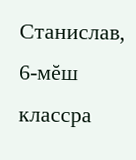Станислав,
6-мĕш классра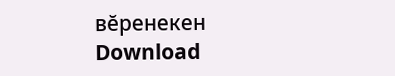вĕренекен
Download